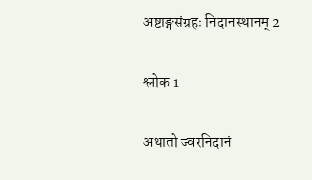अष्टाङ्गसंग्रहः निदानस्थानम् 2

श्लोक 1

अथातो ज्वरनिदानं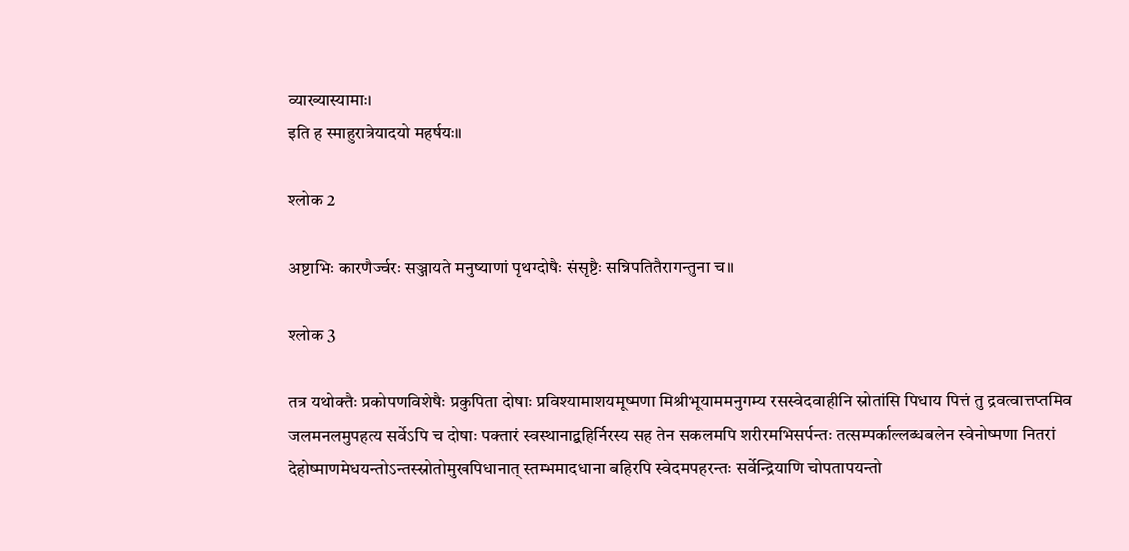व्याख्यास्यामाः।
इति ह स्माहुरात्रेयादयो महर्षयः॥

श्लोक 2

अष्टाभिः कारणैर्ज्वरः सञ्जायते मनुष्याणां पृथग्दोषैः संसृष्टैः सन्निपतितैरागन्तुना च॥

श्लोक 3

तत्र यथोक्तैः प्रकोपणविशेषैः प्रकुपिता दोषाः प्रविश्यामाशयमूष्मणा मिश्रीभूयाममनुगम्य रसस्वेदवाहीनि स्रोतांसि पिधाय पित्तं तु द्रवत्वात्तप्तमिव जलमनलमुपहत्य सर्वेऽपि च दोषाः पक्तारं स्वस्थानाद्बहिर्निरस्य सह तेन सकलमपि शरीरमभिसर्पन्तः तत्सम्पर्काल्लब्धबलेन स्वेनोष्मणा नितरां देहोष्माणमेधयन्तोऽन्तस्स्रोतोमुखपिधानात् स्तम्भमादधाना बहिरपि स्वेदमपहरन्तः सर्वेन्द्रियाणि चोपतापयन्तो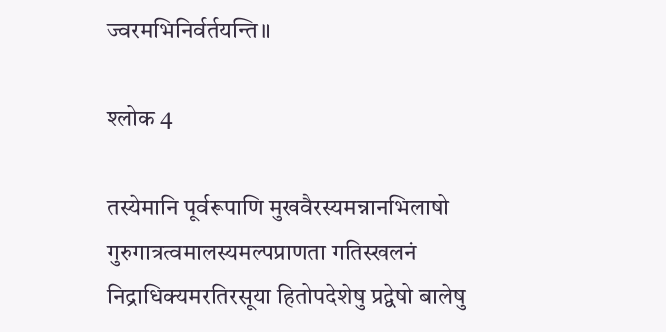ज्वरमभिनिर्वर्तयन्ति॥

श्लोक 4

तस्येमानि पूर्वरूपाणि मुखवैरस्यमन्नानभिलाषो गुरुगात्रत्वमालस्यमल्पप्राणता गतिस्खलनं निद्राधिक्यमरतिरसूया हितोपदेशेषु प्रद्वेषो बालेषु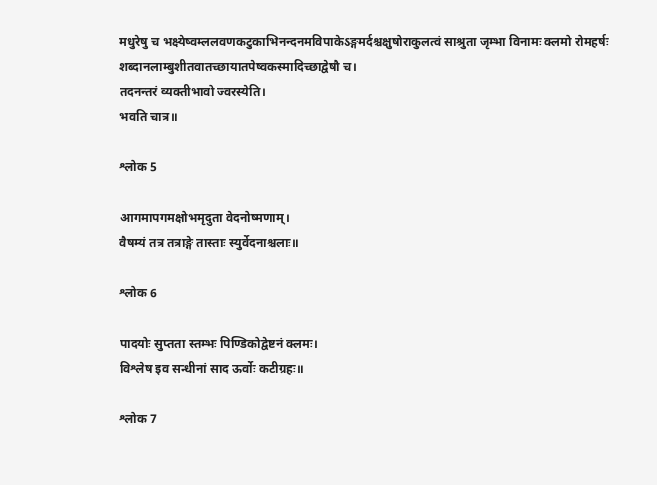मधुरेषु च भक्ष्येष्वम्ललवणकटुकाभिनन्दनमविपाकेऽङ्गमर्दश्चक्षुषोराकुलत्वं साश्रुता जृम्भा विनामः क्लमो रोमहर्षः शब्दानलाम्बुशीतवातच्छायातपेष्वकस्मादिच्छाद्वेषौ च।
तदनन्तरं व्यक्तीभावो ज्वरस्येति।
भवति चात्र॥

श्लोक 5

आगमापगमक्षोभमृदुता वेदनोष्मणाम्।
वैषम्यं तत्र तत्राङ्गे तास्ताः स्युर्वेदनाश्चलाः॥

श्लोक 6

पादयोः सुप्तता स्तम्भः पिण्डिकोद्वेष्टनं क्लमः।
विश्लेष इव सन्धीनां साद ऊर्वोः कटीग्रहः॥

श्लोक 7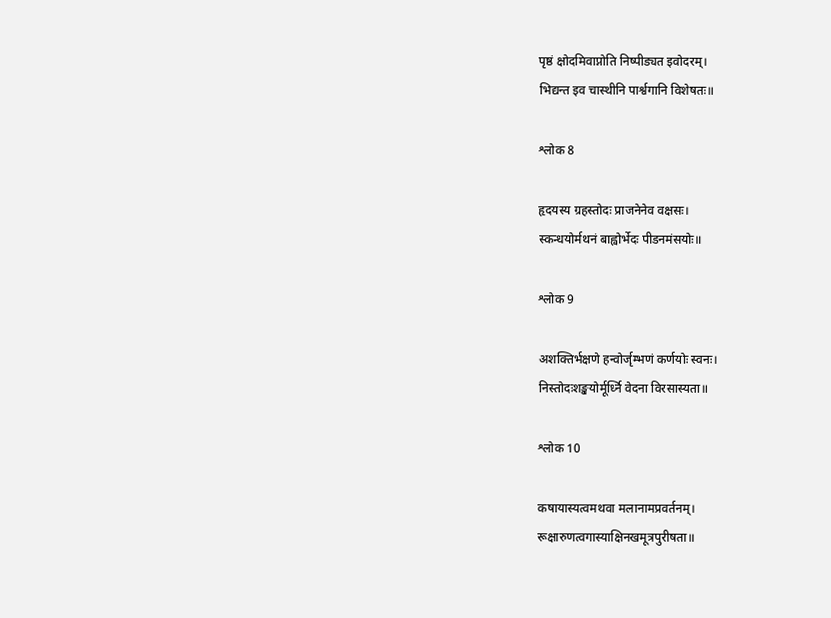पृष्ठं क्षोदमिवाप्नोति निष्पीड्यत इवोदरम्।
भिद्यन्त इव चास्थीनि पार्श्वगानि विशेषतः॥

श्लोक 8

हृदयस्य ग्रहस्तोदः प्राजनेनेव वक्षसः।
स्कन्धयोर्मथनं बाह्वोर्भेदः पीडनमंसयोः॥

श्लोक 9

अशक्तिर्भक्षणे हन्वोर्जृम्भणं कर्णयोः स्वनः।
निस्तोदःशङ्खयोर्मूर्ध्नि वेदना विरसास्यता॥

श्लोक 10

कषायास्यत्वमथवा मलानामप्रवर्तनम्।
रूक्षारुणत्वगास्याक्षिनखमूत्रपुरीषता॥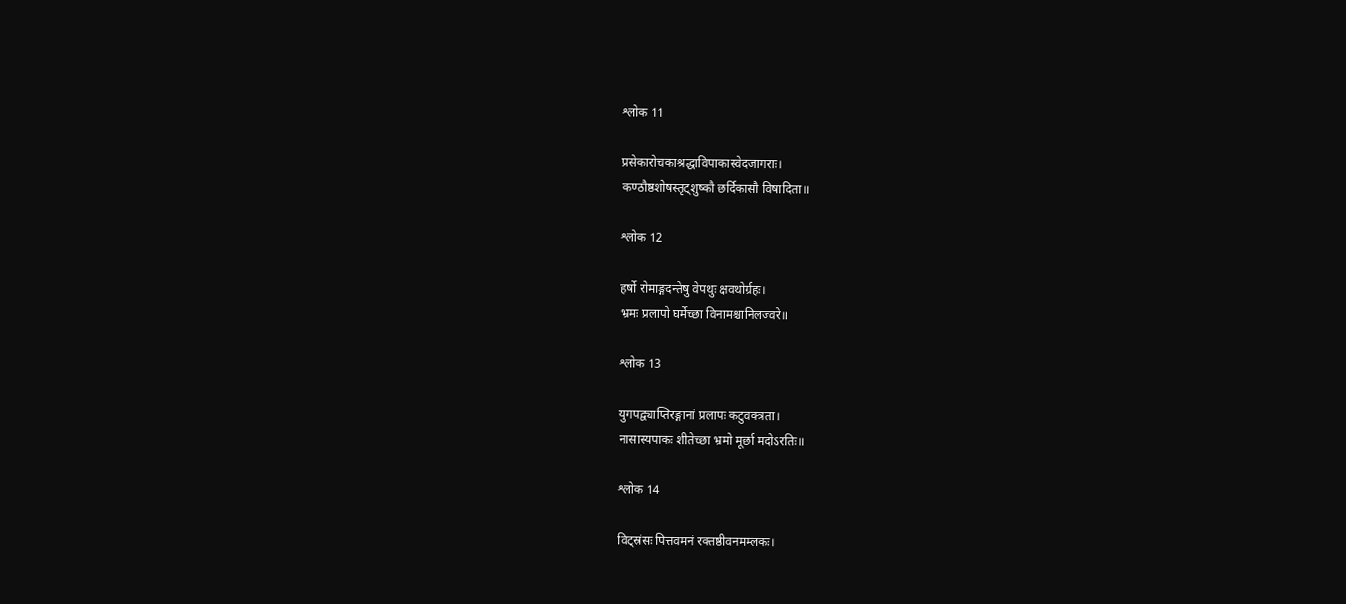श्लोक 11

प्रसेकारोचकाश्रद्धाविपाकास्वेदजागराः।
कण्ठौष्ठशोषस्तृट्शुष्कौ छर्दिकासौ विषादिता॥

श्लोक 12

हर्षो रोमाङ्गदन्तेषु वेपथुः क्षवथोर्ग्रहः।
भ्रमः प्रलापो घर्मेच्छा विनामश्चानिलज्वरे॥

श्लोक 13

युगपद्व्याप्तिरङ्गानां प्रलापः कटुवक्त्रता।
नासास्यपाकः शीतेच्छा भ्रमो मूर्छा मदोऽरतिः॥

श्लोक 14

विट्स्रंसः पित्तवमनं रक्तष्ठीवनमम्लकः।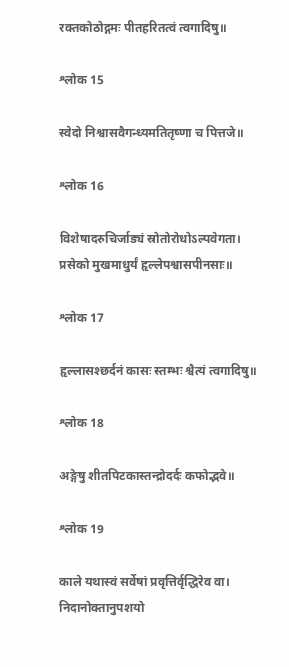रक्तकोठोद्गमः पीतहरितत्वं त्वगादिषु॥

श्लोक 15

स्वेदो निश्वासवैगन्ध्यमतितृष्णा च पित्तजे॥

श्लोक 16

विशेषादरुचिर्जाड्यं स्रोतोरोधोऽल्पवेगता।
प्रसेको मुखमाधुर्यं हृल्लेपश्वासपीनसाः॥

श्लोक 17

हृल्लासश्छर्दनं कासः स्तम्भः श्वैत्यं त्वगादिषु॥

श्लोक 18

अङ्गेषु शीतपिटकास्तन्द्रोदर्दः कफोद्भवे॥

श्लोक 19

काले यथास्वं सर्वेषां प्रवृत्तिर्वृद्धिरेव वा।
निदानोक्तानुपशयो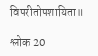विपरीतोपशायिता॥

श्लोक 20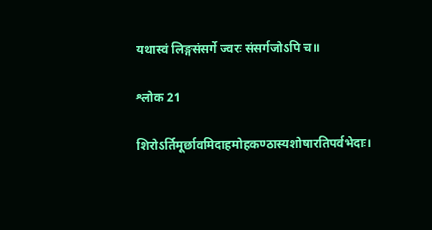यथास्वं लिङ्गसंसर्गे ज्वरः संसर्गजोऽपि च॥

श्लोक 21

शिरोऽर्तिमूर्छावमिदाहमोहकण्ठास्यशोषारतिपर्वभेदाः।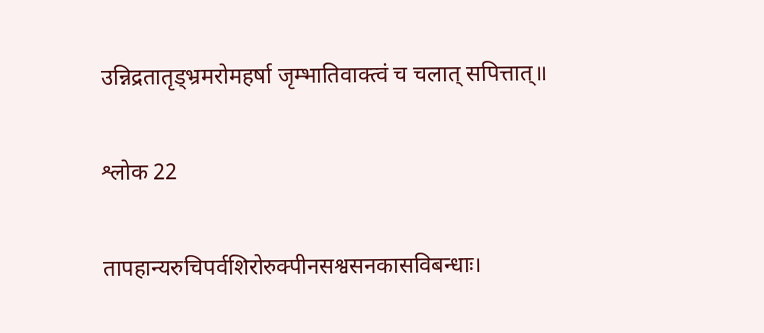उन्निद्रतातृड्भ्रमरोमहर्षा जृम्भातिवाक्त्वं च चलात् सपित्तात्॥

श्लोक 22

तापहान्यरुचिपर्वशिरोरुक्पीनसश्वसनकासविबन्धाः।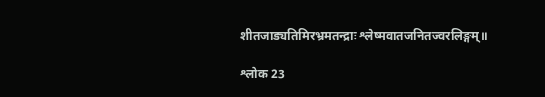शीतजाड्यतिमिरभ्रमतन्द्राः श्लेष्मवातजनितज्वरलिङ्गम्॥

श्लोक 23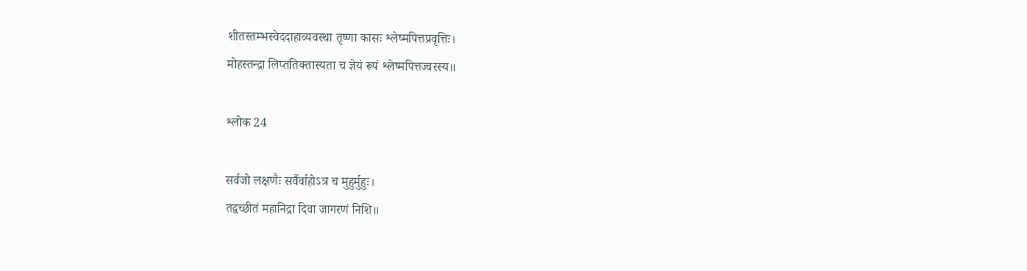शीतस्तम्भस्वेददाहाव्यवस्था तृष्णा कासः श्लेष्मपित्तप्रवृत्तिः।
मोहस्तन्द्रा लिप्ततिक्तास्यता च ज्ञेयं रूपं श्लेष्मपित्तज्वरस्य॥

श्लोक 24

सर्वजो लक्षणैः सर्वैर्वाहोऽत्र च मुहुर्मुहुः।
तद्वच्छीतं महानिद्रा दिवा जागरणं निशि॥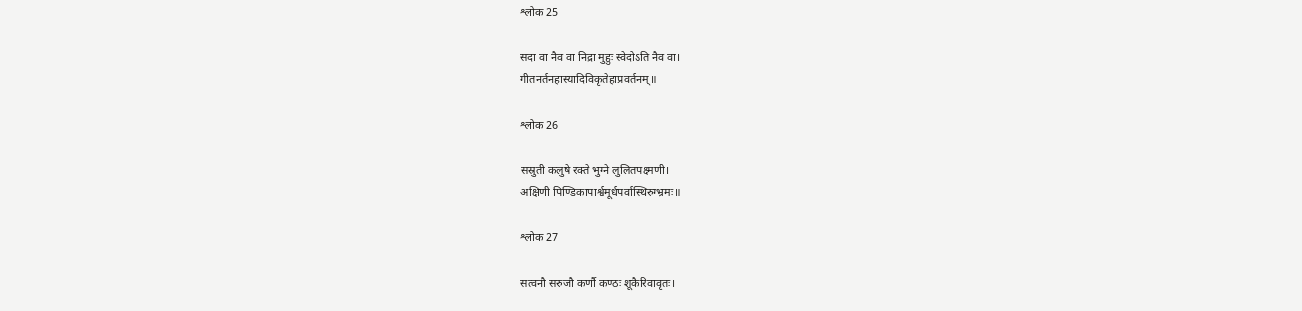श्लोक 25

सदा वा नैव वा निद्रा मुहुः स्वेदोऽति नैव वा।
गीतनर्तनहास्यादिविकृतेहाप्रवर्तनम्॥

श्लोक 26

सस्रुती कलुषे रक्ते भुग्ने लुलितपक्ष्मणी।
अक्षिणी पिण्डिकापार्श्वमूर्धपर्वास्थिरुग्भ्रमः॥

श्लोक 27

सत्वनौ सरुजौ कर्णौ कण्ठः शूकैरिवावृतः।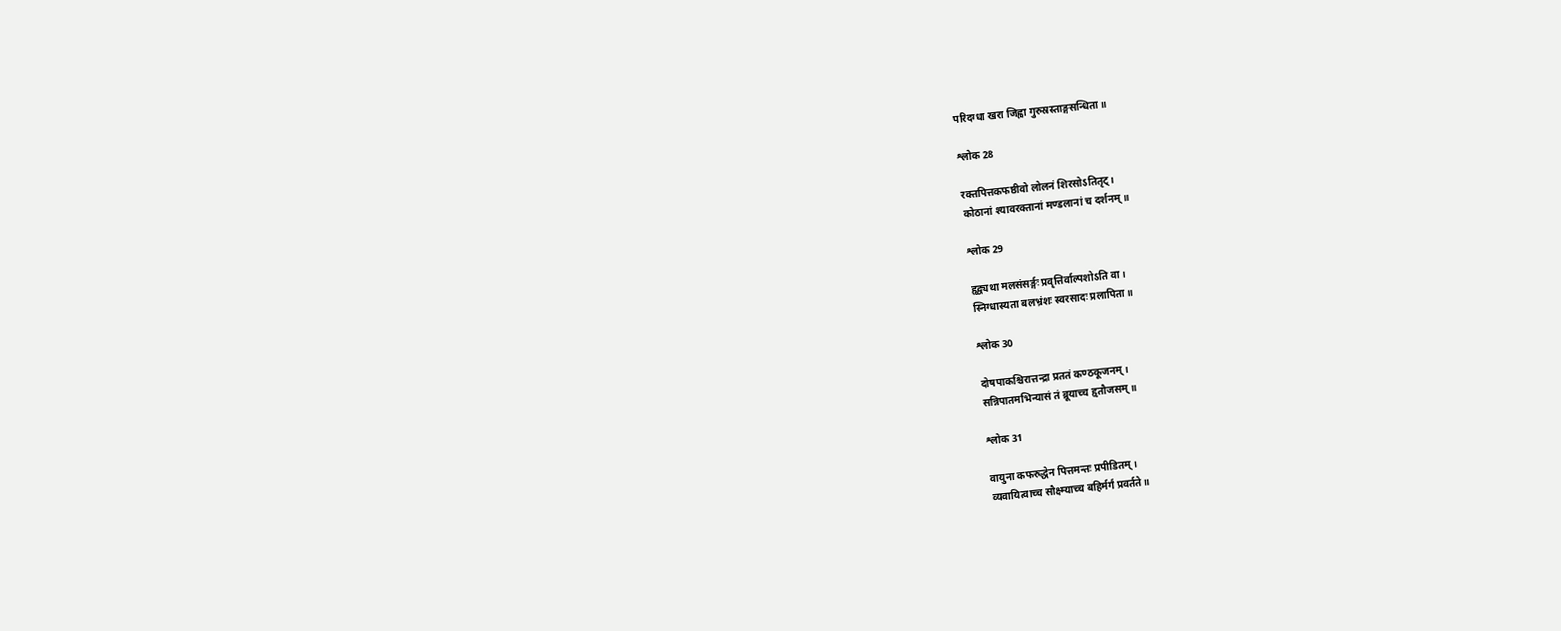परिदग्धा खरा जिह्वा गुरुस्रस्ताङ्गसन्धिता॥

श्लोक 28

रक्तपित्तकफष्ठीवो लोलनं शिरसोऽतितृट्।
कोठानां श्यावरक्तानां मण्डलानां च दर्शनम्॥

श्लोक 29

हृद्व्यथा मलसंसर्ङ्गः प्रवृत्तिर्वाल्पशोऽति वा।
स्निग्धास्यता बलभ्रंशः स्वरसादः प्रलापिता॥

श्लोक 30

दोषपाकश्चिरात्तन्द्रा प्रततं कण्ठकूजनम्।
सन्निपातमभिन्यासं तं ब्रूयाच्च हृतौजसम्॥

श्लोक 31

वायुना कफरुद्धेन पित्तमन्तः प्रपीडितम्।
व्यवायित्वाच्च सौक्ष्म्याच्च बहिर्मर्गं प्रवर्तते॥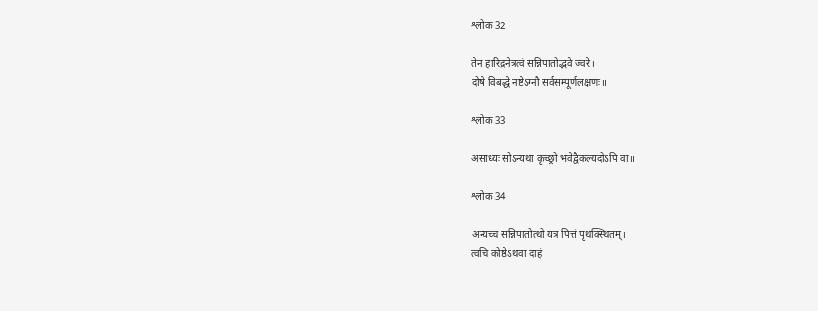श्लोक 32

तेन हारिद्रनेत्रत्वं सन्निपातोद्भवे ज्वरे।
दोषे विबद्धे नष्टेऽग्नौ सर्वसम्पूर्णलक्षणः॥

श्लोक 33

असाध्यः सोऽन्यथा कृच्छ्रो भवेद्वैकल्यदोऽपि वा॥

श्लोक 34

अन्यच्च सन्निपातोत्थो यत्र पित्तं पृथक्स्थितम्।
त्वचि कोष्ठेऽथवा दाहं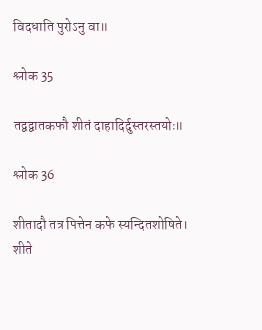विदधाति पुरोऽनु वा॥

श्लोक 35

तद्वद्वातकफौ शीतं दाहादिर्दुस्तरस्तयोः॥

श्लोक 36

शीतादौ तत्र पित्तेन कफे स्यन्दितशोषिते।
शीते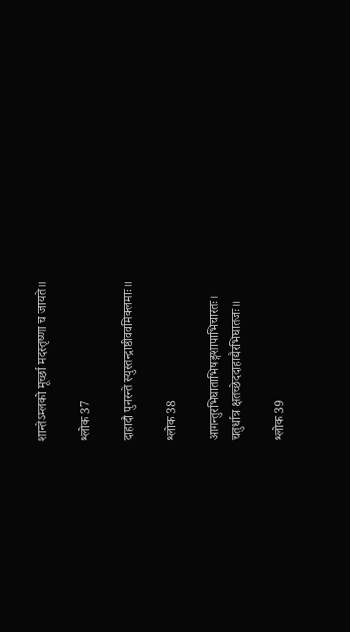शान्तेऽम्लको मूर्च्छा मदस्तृष्णा च जायते॥

श्लोक 37

दाहादौ पुनरन्ते स्युस्तन्द्राष्ठीववमिक्लमाः॥

श्लोक 38

आगन्तुरभिघाताभिषङ्गशापाभिचारतः।
चतुर्धात्र क्षतच्छेददाहाद्यैरभिघातजः॥

श्लोक 39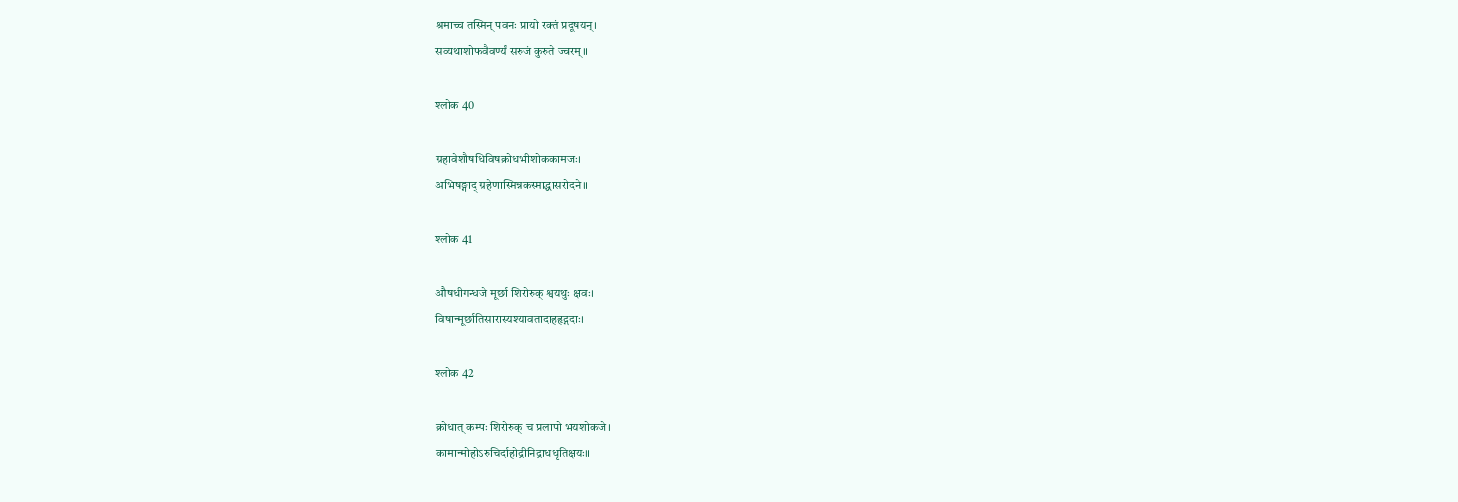श्रमाच्च तस्मिन् पवनः प्रायो रक्तं प्रदूषयन्।
सव्यथाशोफवैवर्ण्यं सरुजं कुरुते ज्वरम्॥

श्लोक 40

ग्रहावेशौषधिविषक्रोधभीशोककामजः।
अभिषङ्गाद् ग्रहेणास्मिन्नकस्माद्धासरोदने॥

श्लोक 41

औषधीगन्धजे मूर्छा शिरोरुक् श्वयथुः क्षवः।
विषान्मूर्छातिसारास्यश्यावतादाहहृद्गदाः।

श्लोक 42

क्रोधात् कम्पः शिरोरुक् च प्रलापो भयशोकजे।
कामान्मोहोऽरुचिर्दाहोद्रीनिद्राधधृतिक्षयः॥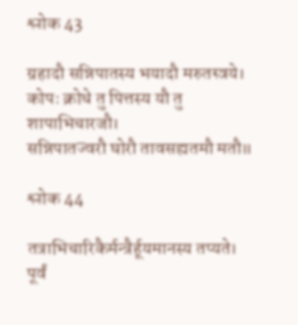श्लोक 43

ग्रहादौ सन्निपातस्य भयादौ मरुतस्त्रये।
कोपः क्रोधे तु पित्तस्य यौ तु शापाभिचारजौ।
सन्निपातज्वरौ घोरौ तावसह्यतमौ मतौ॥

श्लोक 44

तत्राभिचारिकैर्मन्त्रैर्हूयमानस्य तप्यते।
पूर्वं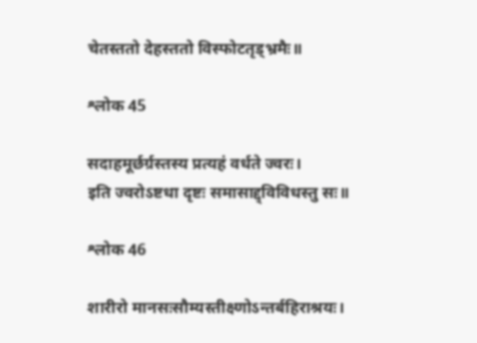चेतस्ततो देहस्ततो विस्फोटतृड्भ्रमैः॥

श्लोक 45

सदाहमूर्छर्ग्रस्तस्य प्रत्यहं वर्धते ज्वरः।
इति ज्वरोऽष्टधा दृष्टः समासाद्द्विविधस्तु सः॥

श्लोक 46

शारीरो मानसःसौम्यस्तीक्ष्णोऽन्तर्बहिराश्रयः।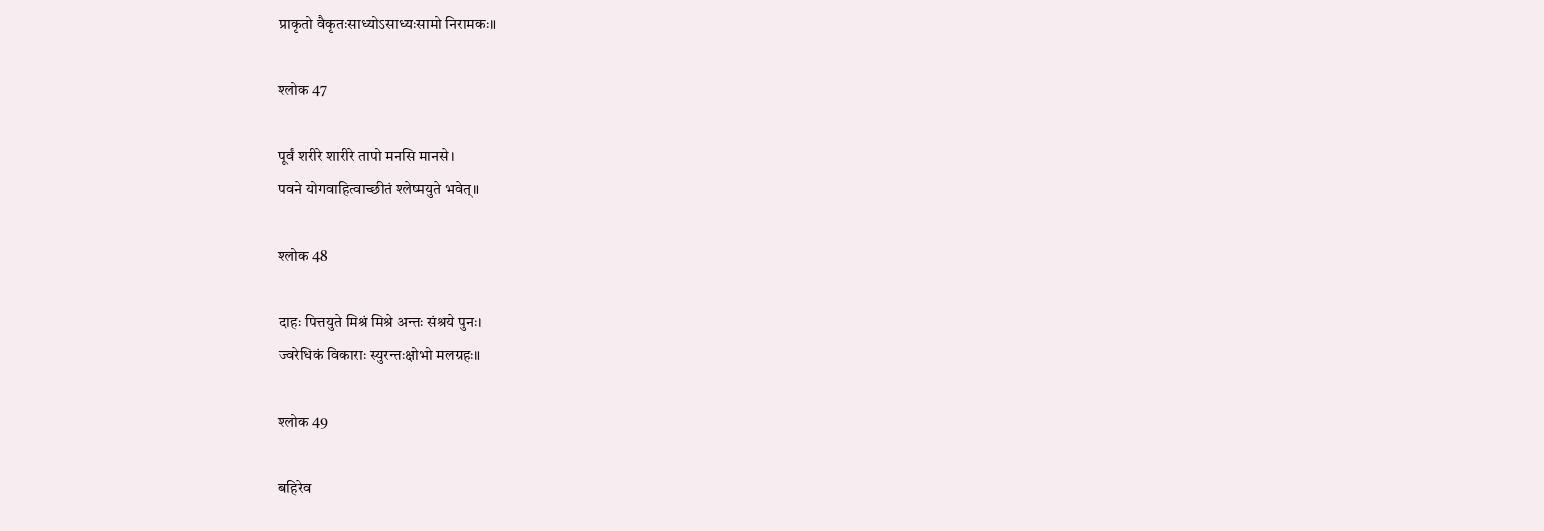प्राकृतो वैकृतःसाध्योऽसाध्यःसामो निरामकः॥

श्लोक 47

पूर्वं शरीरे शारीरे तापो मनसि मानसे।
पवने योगवाहित्वाच्छीतं श्लेष्मयुते भवेत्॥

श्लोक 48

दाहः पित्तयुते मिश्रं मिश्रे अन्तः संश्रये पुनः।
ज्वरेधिकं विकाराः स्युरन्तःक्षोभो मलग्रहः॥

श्लोक 49

बहिरेव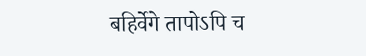बहिर्वेगे तापोऽपि च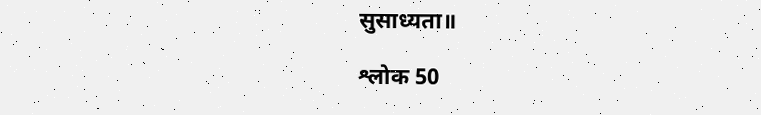सुसाध्यता॥

श्लोक 50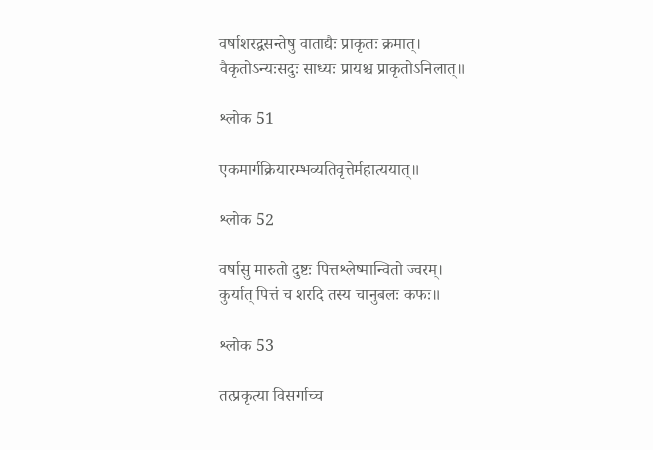वर्षाशरद्वसन्तेषु वाताद्यैः प्राकृतः क्रमात्।
वैकृतोऽन्यःसदुः साध्यः प्रायश्च प्राकृतोऽनिलात्॥

श्लोक 51

एकमार्गक्रियारम्भव्यतिवृत्तेर्महात्ययात्॥

श्लोक 52

वर्षासु मारुतो दुष्टः पित्तश्लेष्मान्वितो ज्वरम्।
कुर्यात् पित्तं च शरदि तस्य चानुबलः कफः॥

श्लोक 53

तत्प्रकृत्या विसर्गाच्च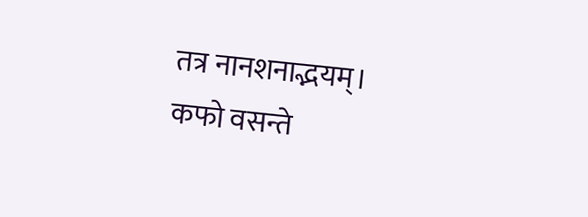तत्र नानशनाद्भयम्।
कफो वसन्ते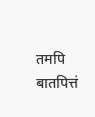तमपि बातपित्तं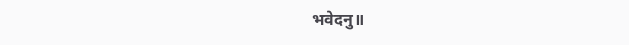भवेदनु॥